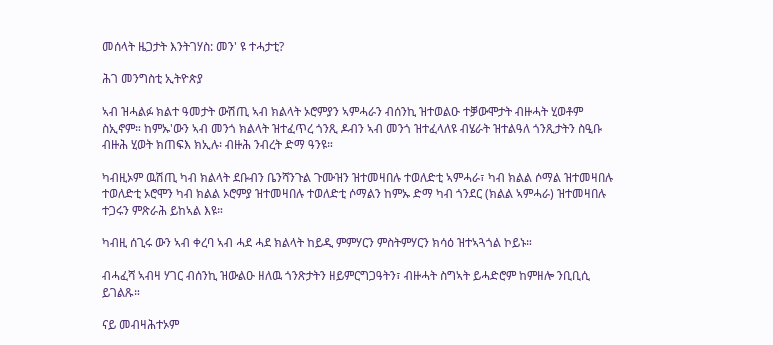መሰላት ዜጋታት እንትገሃስ: መን' ዩ ተሓታቲ?

ሕገ መንግስቲ ኢትዮጵያ

ኣብ ዝሓልፉ ክልተ ዓመታት ውሽጢ ኣብ ክልላት ኦሮምያን ኣምሓራን ብሰንኪ ዝተወልዑ ተቓውሞታት ብዙሓት ሂወቶም ስኢኖም። ከምኡ'ውን ኣብ መንጎ ክልላት ዝተፈጥረ ጎንጺ ዶብን ኣብ መንጎ ዝተፈላለዩ ብሄራት ዝተልዓለ ጎንጺታትን ስዒቡ ብዙሕ ሂወት ክጠፍእ ክኢሉ፡ ብዙሕ ንብረት ድማ ዓንዩ።

ካብዚኦም ዉሽጢ ካብ ክልላት ደቡብን ቤንሻንጉል ጉሙዝን ዝተመዛበሉ ተወለድቲ ኣምሓራ፣ ካብ ክልል ሶማል ዝተመዛበሉ ተወለድቲ ኦሮሞን ካብ ክልል ኦሮምያ ዝተመዛበሉ ተወለድቲ ሶማልን ከምኡ ድማ ካብ ጎንደር (ክልል ኣምሓራ) ዝተመዛበሉ ተጋሩን ምጽራሕ ይከኣል እዩ።

ካብዚ ሰጊሩ ውን ኣብ ቀረባ ኣብ ሓደ ሓደ ክልላት ከይዲ ምምሃርን ምስትምሃርን ክሳዕ ዝተኣጓጎል ኮይኑ።

ብሓፈሻ ኣብዛ ሃገር ብሰንኪ ዝውልዑ ዘለዉ ጎንጽታትን ዘይምርግጋዓትን፣ ብዙሓት ስግኣት ይሓድሮም ከምዘሎ ንቢቢሲ ይገልጹ።

ናይ መብዛሕተኦም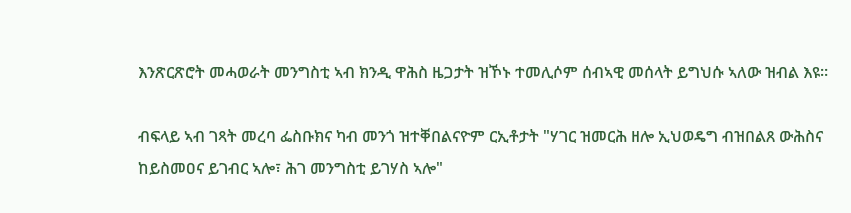እንጽርጽሮት መሓወራት መንግስቲ ኣብ ክንዲ ዋሕስ ዜጋታት ዝኾኑ ተመሊሶም ሰብኣዊ መሰላት ይግህሱ ኣለው ዝብል እዩ።

ብፍላይ ኣብ ገጻት መረባ ፌስቡክና ካብ መንጎ ዝተቐበልናዮም ርኢቶታት "ሃገር ዝመርሕ ዘሎ ኢህወዴግ ብዝበልጸ ውሕስና ከይስመዐና ይገብር ኣሎ፣ ሕገ መንግስቲ ይገሃስ ኣሎ"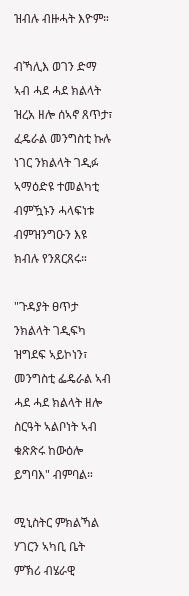ዝብሉ ብዙሓት እዮም።

ብኻሊእ ወገን ድማ ኣብ ሓደ ሓደ ክልላት ዝረአ ዘሎ ሰኣኖ ጸጥታ፣ ፈዴራል መንግስቲ ኩሉ ነገር ንክልላት ገዲፉ ኣማዕድዩ ተመልካቲ ብምዃኑን ሓላፍነቱ ብምዝንግዑን እዩ ክብሉ የንጸርጸሩ።

"ጉዳያት ፀጥታ ንክልላት ገዲፍካ ዝግደፍ ኣይኮነን፣ መንግስቲ ፌዴራል ኣብ ሓደ ሓደ ክልላት ዘሎ ስርዓት ኣልቦነት ኣብ ቁጽጽሩ ከውዕሎ ይግባእ" ብምባል።

ሚኒስትር ምክልኻል ሃገርን ኣካቢ ቤት ምኽሪ ብሄራዊ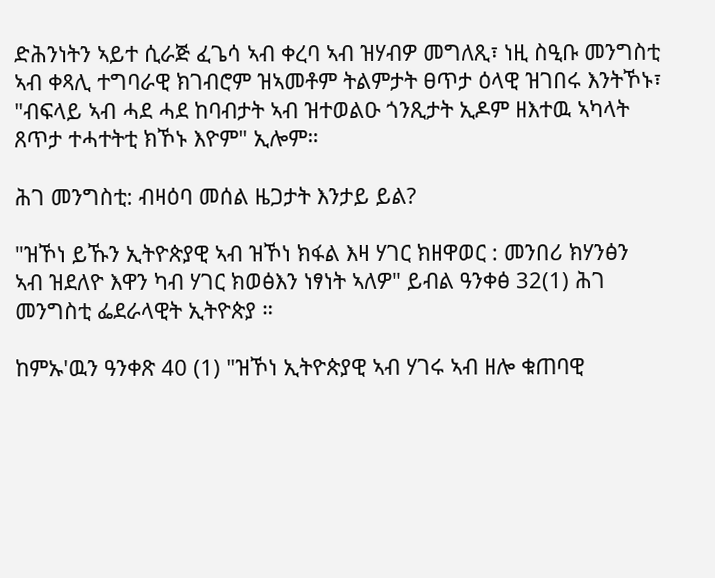ድሕንነትን ኣይተ ሲራጅ ፈጌሳ ኣብ ቀረባ ኣብ ዝሃብዎ መግለጺ፣ ነዚ ስዒቡ መንግስቲ ኣብ ቀጻሊ ተግባራዊ ክገብሮም ዝኣመቶም ትልምታት ፀጥታ ዕላዊ ዝገበሩ እንትኾኑ፣ "ብፍላይ ኣብ ሓደ ሓደ ከባብታት ኣብ ዝተወልዑ ጎንጺታት ኢዶም ዘእተዉ ኣካላት ጸጥታ ተሓተትቲ ክኾኑ እዮም" ኢሎም።

ሕገ መንግስቲ: ብዛዕባ መሰል ዜጋታት እንታይ ይል?

"ዝኾነ ይኹን ኢትዮጵያዊ ኣብ ዝኾነ ክፋል እዛ ሃገር ክዘዋወር : መንበሪ ክሃንፅን ኣብ ዝደለዮ እዋን ካብ ሃገር ክወፅእን ነፃነት ኣለዎ" ይብል ዓንቀፅ 32(1) ሕገ መንግስቲ ፌደራላዊት ኢትዮጵያ ።

ከምኡ'ዉን ዓንቀጽ 40 (1) "ዝኾነ ኢትዮጵያዊ ኣብ ሃገሩ ኣብ ዘሎ ቁጠባዊ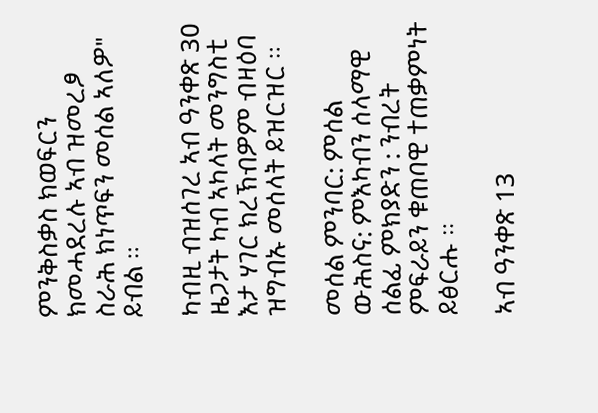ምንቅስቃስ ክወፍርን ክመሓደረሉ ኣብ ዝመረፆ ስራሕ ክነጥፍን መሰል ኣለዎ" ይብል ።

ካብዚ ብዝሰገረ ኣብ ዓንቀጽ 30 ዜጋታት ካብ ኣካላት መንግስቲ እታ ሃገር ክረኽብዎም ብዛዕባ ዝግብኡ መሰላት ይዝርዝር ።

መሰል ምንባር: ምሰል ውሕስና: ምእካብን ሰላማዊ ሰልፊ ምክያድን : ንብረት ምፍራይን ቁጠባዊ ተጠቃምነት ይፅርሑ ።

ኣብ ዓንቀጽ 13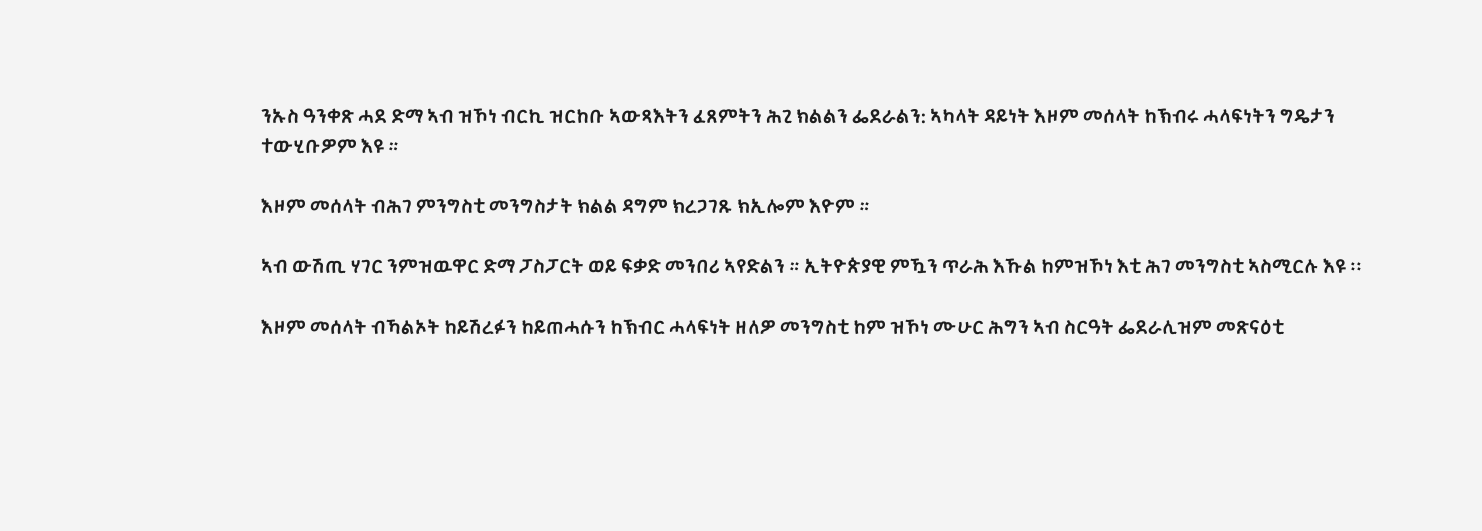ንኡስ ዓንቀጽ ሓደ ድማ ኣብ ዝኾነ ብርኪ ዝርከቡ ኣውጻእትን ፈጸምትን ሕጊ ክልልን ፌደራልን: ኣካላት ዳይነት እዞም መሰላት ከኽብሩ ሓላፍነትን ግዴታን ተውሂቡዎም እዩ ።

እዞም መሰላት ብሕገ ምንግስቲ መንግስታት ክልል ዳግም ክረጋገጹ ክኢሎም እዮም ።

ኣብ ውሽጢ ሃገር ንምዝዉዋር ድማ ፓስፓርት ወይ ፍቃድ መንበሪ ኣየድልን ። ኢትዮጵያዊ ምዃን ጥራሕ እኹል ከምዝኾነ እቲ ሕገ መንግስቲ ኣስሚርሉ እዩ ፡፡

እዞም መሰላት ብኻልኦት ከይሽረፉን ከይጠሓሱን ከኽብር ሓላፍነት ዘለዎ መንግስቲ ከም ዝኾነ ሙሁር ሕግን ኣብ ስርዓት ፌደራሊዝም መጽናዕቲ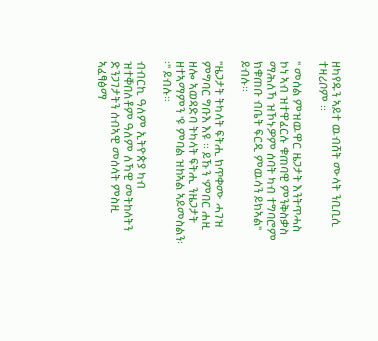ዘካየዱን ኣይተ ዉብሸት ሙላት ንቢቢሲ ተዛሪቦም ።

" መሰል ምዝዉዋር ዜጋታት እንትጥሓስ ኮነ ኣብ ዝተዋፈርሉ ቁጠባዊ ምንቅስቃስ ማሕለኻ ዝኾኑዎም ሰባት ካብ ተግባሮም ክቁጠቡ ብቤት ፍርዲ ምዉሳን ይክኣል" ይብሉ።

"ዜጋታት ትካላት ፍትሒ ክጥቀሙ ሓገዝ ምግባር ግቡእ እዩ ። ይኹን 'ምበር ሐዚ ዘሎ ኣወዳድባ ትካላት ፍትሒ ንዜጋታት ዘተኣማምን 'ዩ ምባል ዝከኣል ኣይመስልን፡፡" ይብሉ።

ብብርኪ ዓለም ኢትዮጵያ ካብ ዝተቐበለቶም ዓለም ለኻዊ መትከላትን ድንጋገታትን ሰብኣዊ መሰላት ምስዚ ኣፈፃፅማ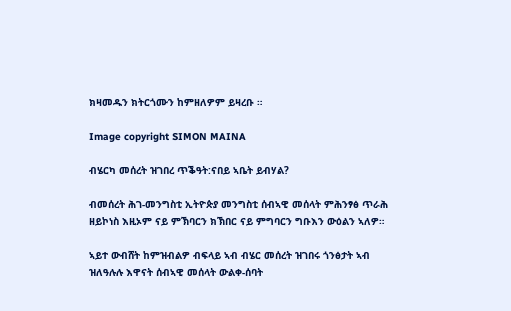ክዛመዱን ክትርጎሙን ከምዘለዎም ይዛረቡ ።

Image copyright SIMON MAINA

ብሄርካ መሰረት ዝገበረ ጥቕዓት:ናበይ ኣቤት ይብሃል?

ብመሰረት ሕገ-መንግስቲ ኢትዮጵያ መንግስቲ ሰብኣዊ መሰላት ምሕንፃፅ ጥራሕ ዘይኮነስ እዚኦም ናይ ምኽባርን ክኽበር ናይ ምግባርን ግቡእን ውዕልን ኣለዎ።

ኣይተ ውብሸት ከምዝብልዎ ብፍላይ ኣብ ብሄር መሰረት ዝገበሩ ጎንፅታት ኣብ ዝለዓሉሉ እዋናት ሰብኣዊ መሰላት ውልቀ-ሰባት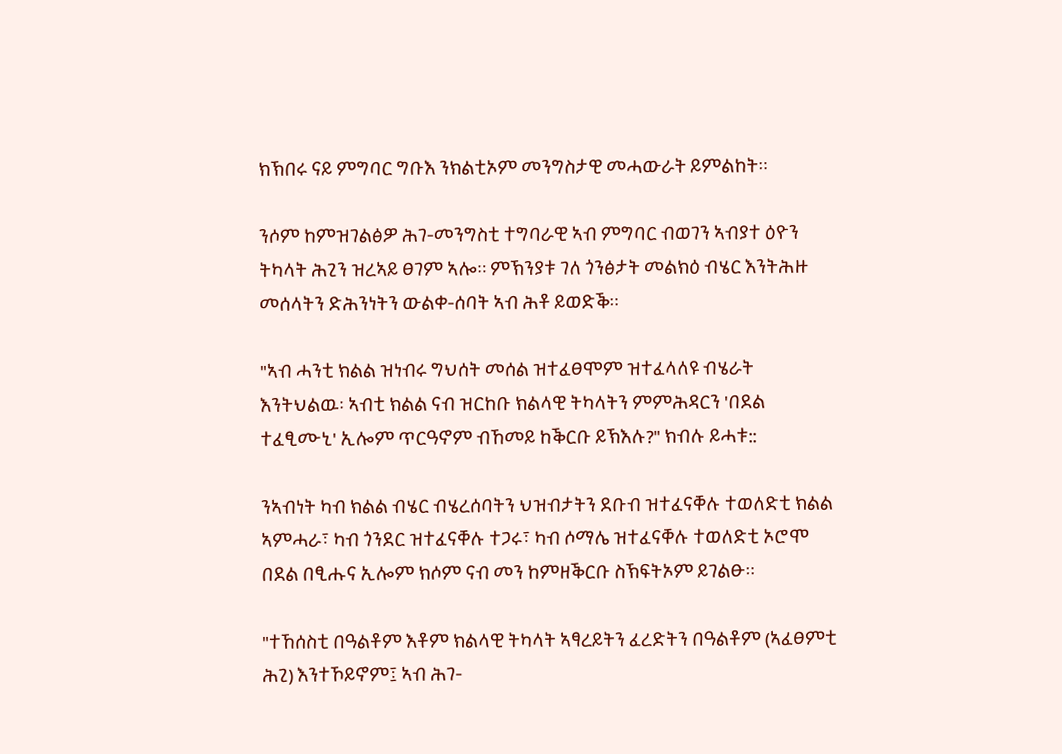ክኽበሩ ናይ ምግባር ግቡእ ንክልቲኦም መንግስታዊ መሓውራት ይምልከት።

ንሶም ከምዝገልፅዎ ሕገ-መንግስቲ ተግባራዊ ኣብ ምግባር ብወገን ኣብያተ ዕዮን ትካላት ሕጊን ዝረኣይ ፀገም ኣሎ። ምኽንያቱ ገለ ጎንፅታት መልክዕ ብሄር እንትሕዙ መሰላትን ድሕንነትን ውልቀ-ሰባት ኣብ ሕቶ ይወድቕ።

"ኣብ ሓንቲ ክልል ዝነብሩ ግህሰት መሰል ዝተፈፀሞም ዝተፈላለዩ ብሄራት እንትህልዉ፡ ኣብቲ ክልል ናብ ዝርከቡ ክልላዊ ትካላትን ምምሕዳርን 'በደል ተፈፂሙኒ' ኢሎም ጥርዓኖም ብኸመይ ከቕርቡ ይኽእሉ?" ክብሉ ይሓቱ::

ንኣብነት ካብ ክልል ብሄር ብሄረሰባትን ህዝብታትን ደቡብ ዝተፈናቐሉ ተወለድቲ ክልል ኣምሓራ፣ ካብ ጎንደር ዝተፈናቐሉ ተጋሩ፣ ካብ ሶማሌ ዝተፈናቐሉ ተወለድቲ ኦሮሞ በደል በፂሑና ኢሎም ክሶም ናብ መን ከምዘቕርቡ ስኽፍትኦም ይገልፁ።

"ተኸሰስቲ በዓልቶም እቶም ክልላዊ ትካላት ኣፃረይትን ፈረድትን በዓልቶም (ኣፈፀምቲ ሕጊ) እንተኾይኖም፤ ኣብ ሕገ-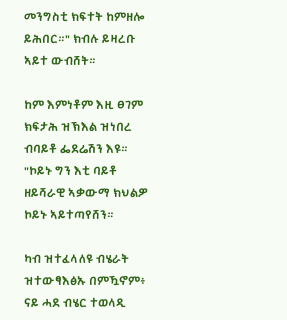መንግስቲ ክፍተት ከምዘሎ ይሕበር።" ክብሉ ይዛረቡ ኣይተ ውብሸት።

ከም እምነቶም እዚ ፀገም ክፍታሕ ዝኽእል ዝነበረ ብባይቶ ፌደሬሽን እዩ። "ኮይኑ ግን እቲ ባይቶ ዘይሻራዊ ኣቃውማ ክህልዎ ኮይኑ ኣይተጣየሸን።

ካብ ዝተፈላለዩ ብሄራት ዝተውፃእፅኡ በምዃኖም፥ ናይ ሓደ ብሄር ተወላዲ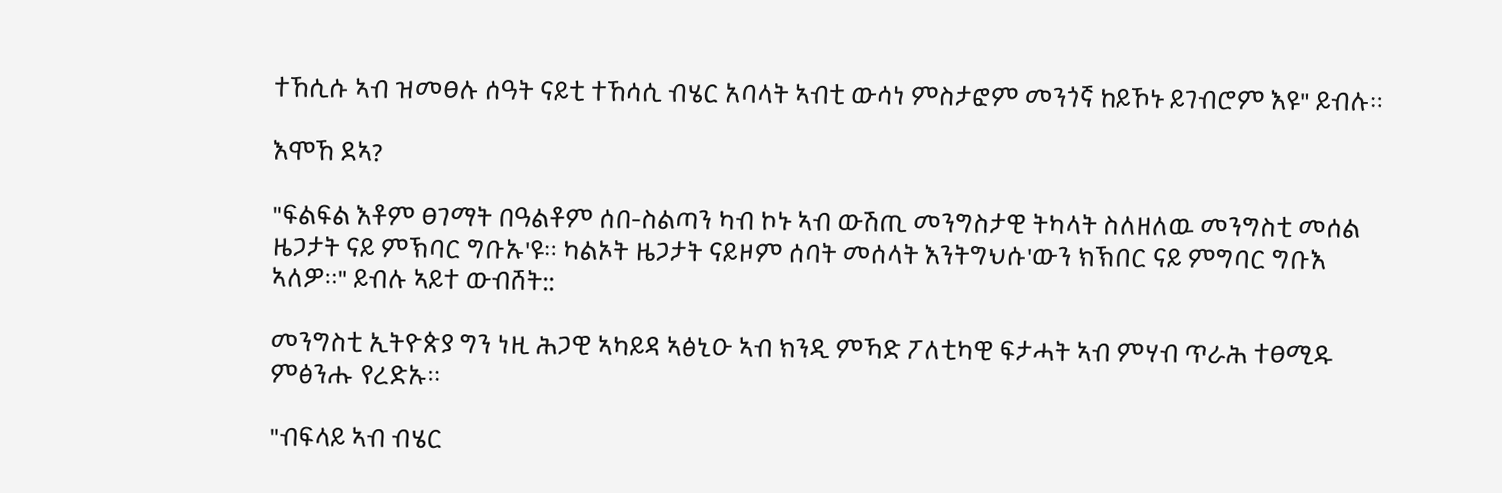ተኸሲሱ ኣብ ዝመፀሉ ሰዓት ናይቲ ተኸሳሲ ብሄር አባላት ኣብቲ ውሳነ ምስታፎም መንጎኛ ከይኾኑ ይገብሮም እዩ" ይብሉ።

እሞኸ ደኣ?

"ፍልፍል እቶም ፀገማት በዓልቶም ሰበ-ስልጣን ካብ ኮኑ ኣብ ውሽጢ መንግስታዊ ትካላት ስለዘለዉ መንግስቲ መሰል ዜጋታት ናይ ምኽባር ግቡኡ'ዩ። ካልኦት ዜጋታት ናይዞም ሰባት መሰላት እንትግህሱ'ውን ክኽበር ናይ ምግባር ግቡእ ኣለዎ።" ይብሉ ኣይተ ውብሸት::

መንግስቲ ኢትዮጵያ ግን ነዚ ሕጋዊ ኣካይዳ ኣፅኒዑ ኣብ ክንዲ ምኻድ ፖለቲካዊ ፍታሓት ኣብ ምሃብ ጥራሕ ተፀሚዱ ምፅንሑ የረድኡ።

"ብፍላይ ኣብ ብሄር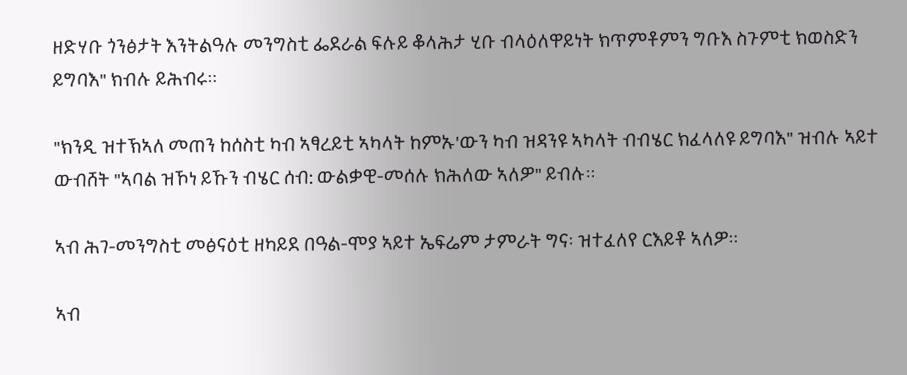ዘድሃቡ ጎንፅታት እንትልዓሉ መንግስቲ ፌደራል ፍሉይ ቆላሕታ ሂቡ ብላዕለዋይነት ክጥምቶምን ግቡእ ስጉምቲ ክወስድን ይግባእ" ክብሉ ይሕብሩ።

"ክንዲ ዝተኽኣለ መጠን ከሰስቲ ካብ ኣፃረይቲ ኣካላት ከምኡ'ውን ካብ ዝዳንዩ ኣካላት ብብሄር ክፈላለዩ ይግባእ" ዝብሉ ኣይተ ውብሸት "ኣባል ዝኾነ ይኹን ብሄር ሰብ: ውልቃዊ-መሰሉ ክሕለው ኣለዎ" ይብሉ።

ኣብ ሕገ-መንግስቲ መፅናዕቲ ዘካይደ በዓል-ሞያ ኣይተ ኤፍሬም ታምራት ግና፡ ዝተፈለየ ርእይቶ ኣለዎ።

ኣብ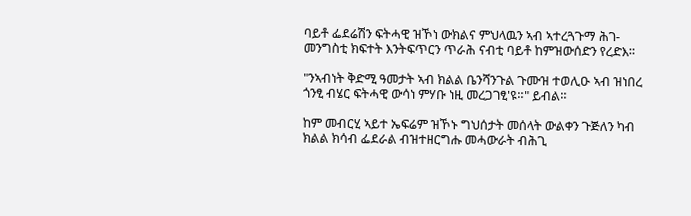ባይቶ ፌደሬሽን ፍትሓዊ ዝኾነ ውክልና ምህላዉን ኣብ ኣተረጓጉማ ሕገ-መንግስቲ ክፍተት እንትፍጥርን ጥራሕ ናብቲ ባይቶ ከምዝውሰድን የረድእ።

"ንኣብነት ቅድሚ ዓመታት ኣብ ክልል ቤንሻንጉል ጉሙዝ ተወሊዑ ኣብ ዝነበረ ጎንፂ ብሄር ፍትሓዊ ውሳነ ምሃቡ ነዚ መረጋገፂ'ዩ።" ይብል።

ከም መብርሂ ኣይተ ኤፍሬም ዝኾኑ ግህሰታት መሰላት ውልቀን ጉጅለን ካብ ክልል ክሳብ ፌደራል ብዝተዘርግሑ መሓውራት ብሕጊ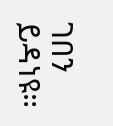ገበን ይዳነዩ።